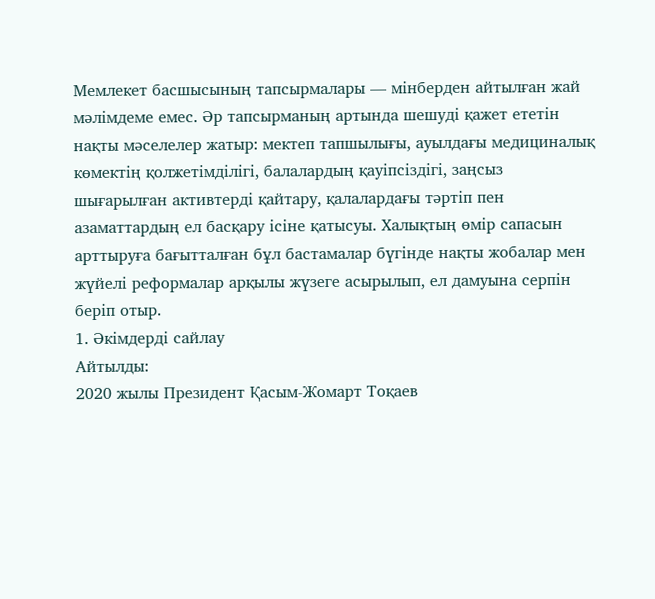Мемлекет басшысының тапсырмалары — мінберден айтылған жай мәлімдеме емес. Әр тапсырманың артында шешуді қажет ететін нақты мәселелер жатыр: мектеп тапшылығы, ауылдағы медициналық көмектің қолжетімділігі, балалардың қауіпсіздігі, заңсыз шығарылған активтерді қайтару, қалалардағы тәртіп пен азаматтардың ел басқару ісіне қатысуы. Халықтың өмір сапасын арттыруға бағытталған бұл бастамалар бүгінде нақты жобалар мен жүйелі реформалар арқылы жүзеге асырылып, ел дамуына серпін беріп отыр.
1. Әкімдерді сайлау
Айтылды:
2020 жылы Президент Қасым-Жомарт Тоқаев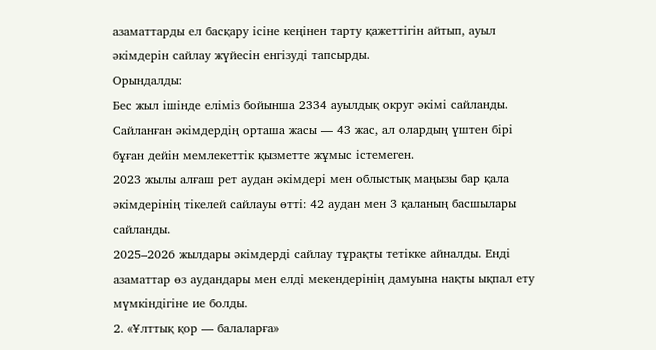азаматтарды ел басқару ісіне кеңінен тарту қажеттігін айтып, ауыл әкімдерін сайлау жүйесін енгізуді тапсырды.
Орындалды:
Бес жыл ішінде еліміз бойынша 2334 ауылдық округ әкімі сайланды. Сайланған әкімдердің орташа жасы — 43 жас, ал олардың үштен бірі бұған дейін мемлекеттік қызметте жұмыс істемеген.
2023 жылы алғаш рет аудан әкімдері мен облыстық маңызы бар қала әкімдерінің тікелей сайлауы өтті: 42 аудан мен 3 қаланың басшылары сайланды.
2025–2026 жылдары әкімдерді сайлау тұрақты тетікке айналды. Енді азаматтар өз аудандары мен елді мекендерінің дамуына нақты ықпал ету мүмкіндігіне ие болды.
2. «Ұлттық қор — балаларға»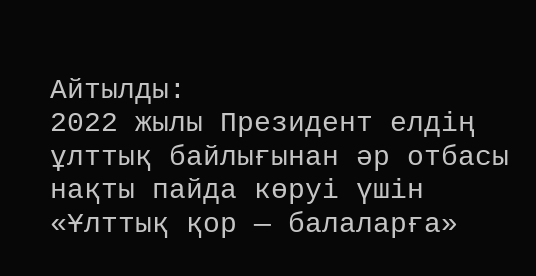Айтылды:
2022 жылы Президент елдің ұлттық байлығынан әр отбасы нақты пайда көруі үшін «Ұлттық қор — балаларға»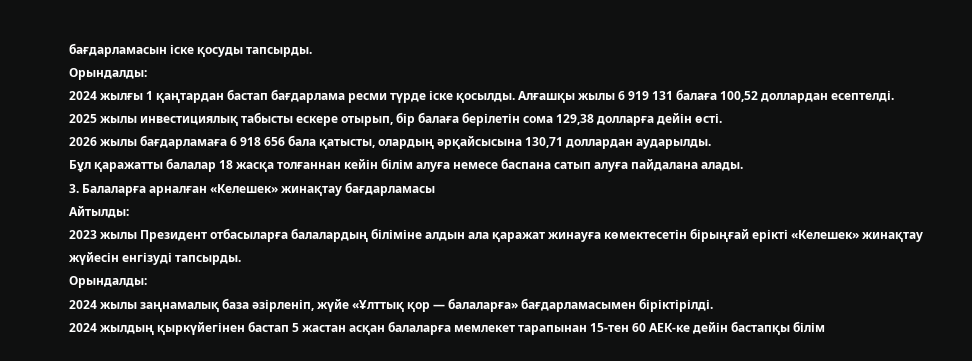бағдарламасын іске қосуды тапсырды.
Орындалды:
2024 жылғы 1 қаңтардан бастап бағдарлама ресми түрде іске қосылды. Алғашқы жылы 6 919 131 балаға 100,52 доллардан есептелді.
2025 жылы инвестициялық табысты ескере отырып, бір балаға берілетін сома 129,38 долларға дейін өсті.
2026 жылы бағдарламаға 6 918 656 бала қатысты, олардың әрқайсысына 130,71 доллардан аударылды.
Бұл қаражатты балалар 18 жасқа толғаннан кейін білім алуға немесе баспана сатып алуға пайдалана алады.
3. Балаларға арналған «Келешек» жинақтау бағдарламасы
Айтылды:
2023 жылы Президент отбасыларға балалардың біліміне алдын ала қаражат жинауға көмектесетін бірыңғай ерікті «Келешек» жинақтау жүйесін енгізуді тапсырды.
Орындалды:
2024 жылы заңнамалық база әзірленіп, жүйе «Ұлттық қор — балаларға» бағдарламасымен біріктірілді.
2024 жылдың қыркүйегінен бастап 5 жастан асқан балаларға мемлекет тарапынан 15-тен 60 АЕК-ке дейін бастапқы білім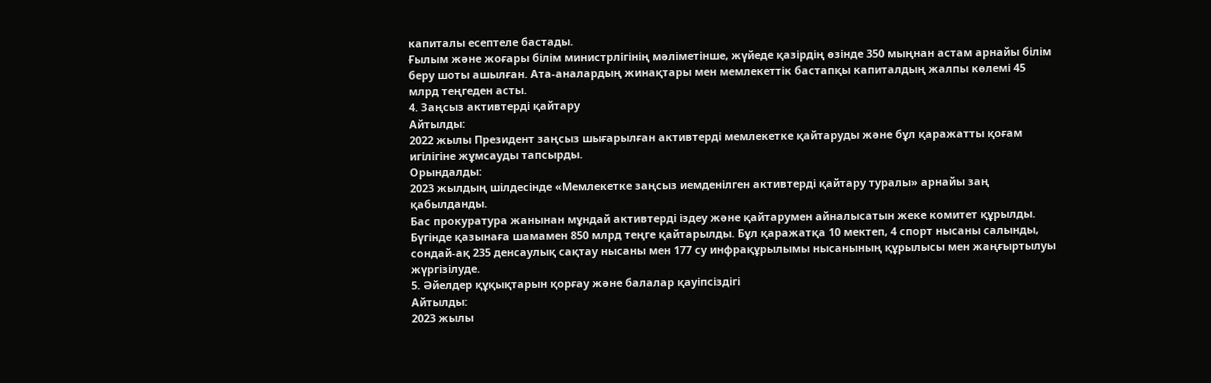капиталы есептеле бастады.
Ғылым және жоғары білім министрлігінің мәліметінше, жүйеде қазірдің өзінде 350 мыңнан астам арнайы білім беру шоты ашылған. Ата-аналардың жинақтары мен мемлекеттік бастапқы капиталдың жалпы көлемі 45 млрд теңгеден асты.
4. Заңсыз активтерді қайтару
Айтылды:
2022 жылы Президент заңсыз шығарылған активтерді мемлекетке қайтаруды және бұл қаражатты қоғам игілігіне жұмсауды тапсырды.
Орындалды:
2023 жылдың шілдесінде «Мемлекетке заңсыз иемденілген активтерді қайтару туралы» арнайы заң қабылданды.
Бас прокуратура жанынан мұндай активтерді іздеу және қайтарумен айналысатын жеке комитет құрылды.
Бүгінде қазынаға шамамен 850 млрд теңге қайтарылды. Бұл қаражатқа 10 мектеп, 4 спорт нысаны салынды, сондай-ақ 235 денсаулық сақтау нысаны мен 177 су инфрақұрылымы нысанының құрылысы мен жаңғыртылуы жүргізілуде.
5. Әйелдер құқықтарын қорғау және балалар қауіпсіздігі
Айтылды:
2023 жылы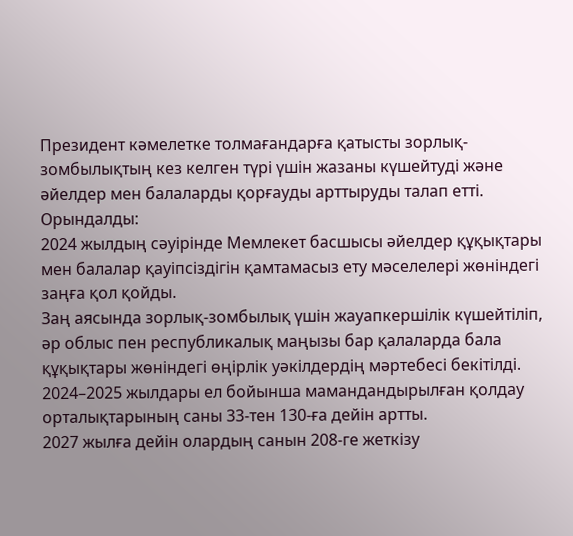Президент кәмелетке толмағандарға қатысты зорлық-зомбылықтың кез келген түрі үшін жазаны күшейтуді және әйелдер мен балаларды қорғауды арттыруды талап етті.
Орындалды:
2024 жылдың сәуірінде Мемлекет басшысы әйелдер құқықтары мен балалар қауіпсіздігін қамтамасыз ету мәселелері жөніндегі заңға қол қойды.
Заң аясында зорлық-зомбылық үшін жауапкершілік күшейтіліп, әр облыс пен республикалық маңызы бар қалаларда бала құқықтары жөніндегі өңірлік уәкілдердің мәртебесі бекітілді.
2024–2025 жылдары ел бойынша мамандандырылған қолдау орталықтарының саны 33-тен 130-ға дейін артты.
2027 жылға дейін олардың санын 208-ге жеткізу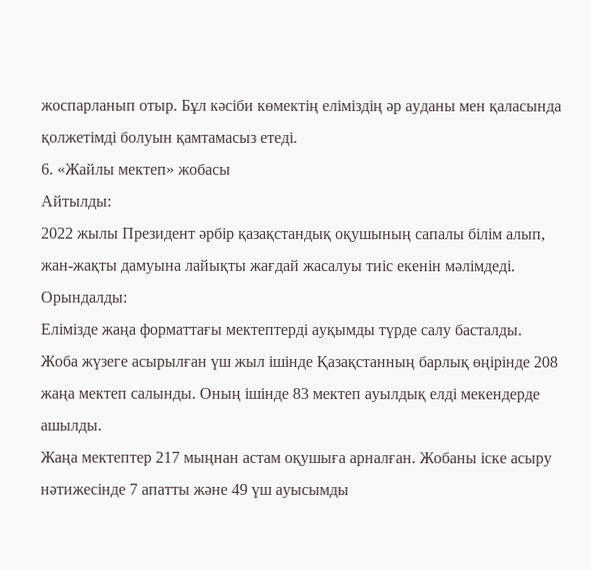жоспарланып отыр. Бұл кәсіби көмектің еліміздің әр ауданы мен қаласында қолжетімді болуын қамтамасыз етеді.
6. «Жайлы мектеп» жобасы
Айтылды:
2022 жылы Президент әрбір қазақстандық оқушының сапалы білім алып, жан-жақты дамуына лайықты жағдай жасалуы тиіс екенін мәлімдеді.
Орындалды:
Елімізде жаңа форматтағы мектептерді ауқымды түрде салу басталды.
Жоба жүзеге асырылған үш жыл ішінде Қазақстанның барлық өңірінде 208 жаңа мектеп салынды. Оның ішінде 83 мектеп ауылдық елді мекендерде ашылды.
Жаңа мектептер 217 мыңнан астам оқушыға арналған. Жобаны іске асыру нәтижесінде 7 апатты және 49 үш ауысымды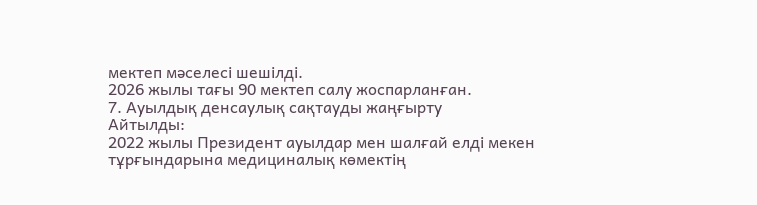мектеп мәселесі шешілді.
2026 жылы тағы 90 мектеп салу жоспарланған.
7. Ауылдық денсаулық сақтауды жаңғырту
Айтылды:
2022 жылы Президент ауылдар мен шалғай елді мекен тұрғындарына медициналық көмектің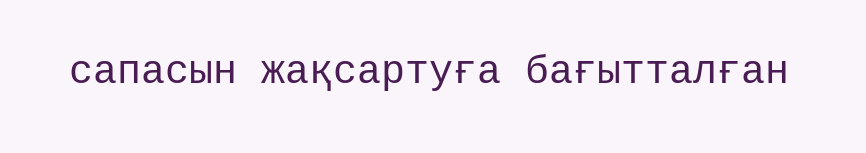сапасын жақсартуға бағытталған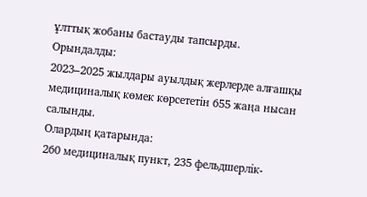ұлттық жобаны бастауды тапсырды.
Орындалды:
2023–2025 жылдары ауылдық жерлерде алғашқы медициналық көмек көрсететін 655 жаңа нысан салынды.
Олардың қатарында:
260 медициналық пункт, 235 фельдшерлік-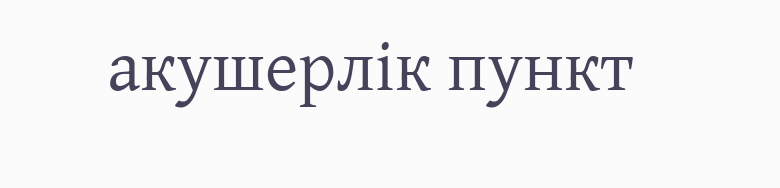акушерлік пункт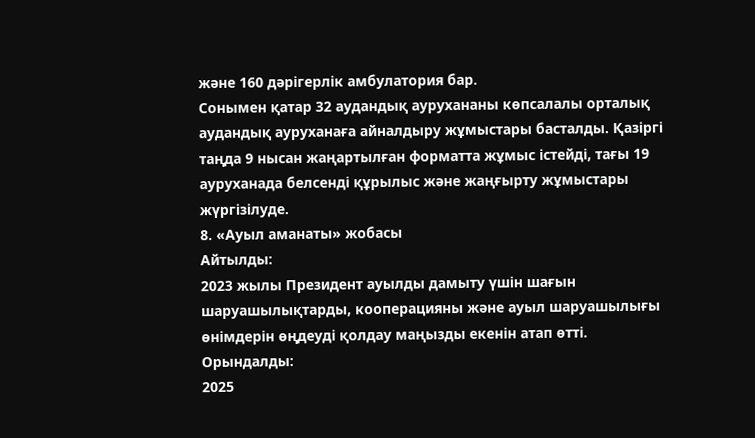және 160 дәрігерлік амбулатория бар.
Сонымен қатар 32 аудандық аурухананы көпсалалы орталық аудандық ауруханаға айналдыру жұмыстары басталды. Қазіргі таңда 9 нысан жаңартылған форматта жұмыс істейді, тағы 19 ауруханада белсенді құрылыс және жаңғырту жұмыстары жүргізілуде.
8. «Ауыл аманаты» жобасы
Айтылды:
2023 жылы Президент ауылды дамыту үшін шағын шаруашылықтарды, кооперацияны және ауыл шаруашылығы өнімдерін өңдеуді қолдау маңызды екенін атап өтті.
Орындалды:
2025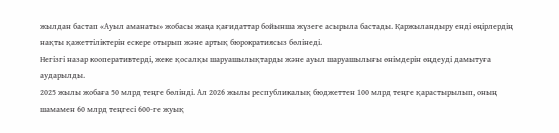жылдан бастап «Ауыл аманаты» жобасы жаңа қағидаттар бойынша жүзеге асырыла бастады. Қаржыландыру енді өңірлердің нақты қажеттіліктерін ескере отырып және артық бюрократиясыз бөлінеді.
Негізгі назар кооперативтерді, жеке қосалқы шаруашылықтарды және ауыл шаруашылығы өнімдерін өңдеуді дамытуға аударылды.
2025 жылы жобаға 50 млрд теңге бөлінді. Ал 2026 жылы республикалық бюджеттен 100 млрд теңге қарастырылып, оның шамамен 60 млрд теңгесі 600-ге жуық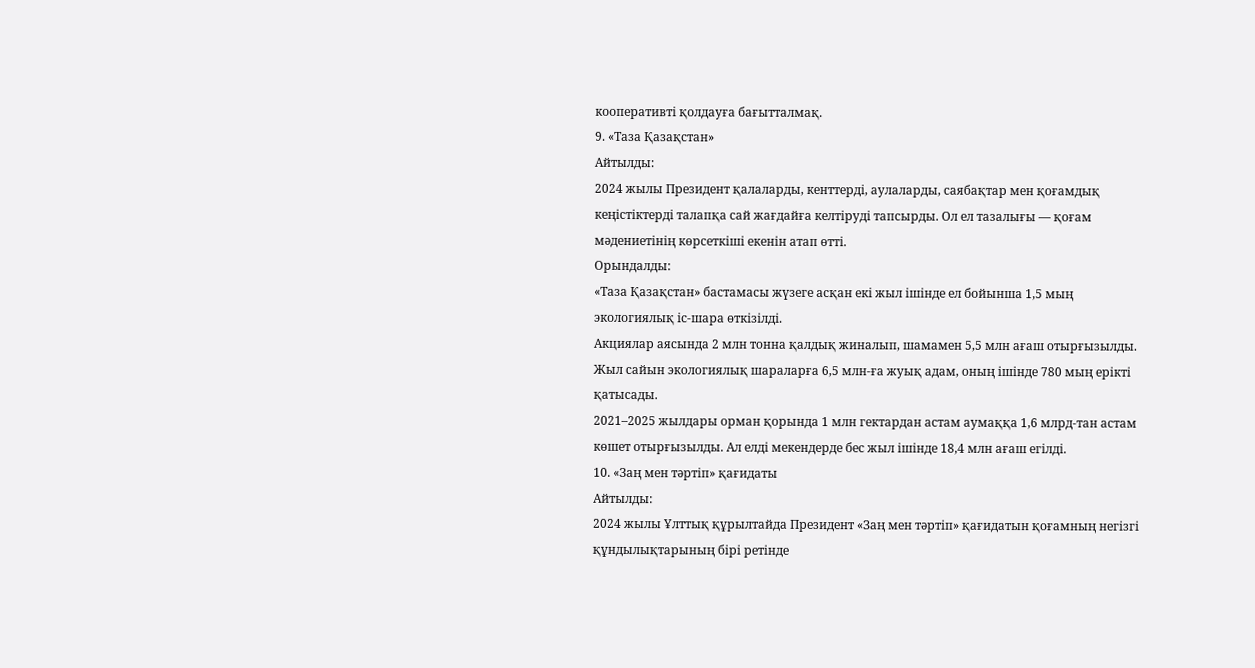кооперативті қолдауға бағытталмақ.
9. «Таза Қазақстан»
Айтылды:
2024 жылы Президент қалаларды, кенттерді, аулаларды, саябақтар мен қоғамдық кеңістіктерді талапқа сай жағдайға келтіруді тапсырды. Ол ел тазалығы — қоғам мәдениетінің көрсеткіші екенін атап өтті.
Орындалды:
«Таза Қазақстан» бастамасы жүзеге асқан екі жыл ішінде ел бойынша 1,5 мың экологиялық іс-шара өткізілді.
Акциялар аясында 2 млн тонна қалдық жиналып, шамамен 5,5 млн ағаш отырғызылды.
Жыл сайын экологиялық шараларға 6,5 млн-ға жуық адам, оның ішінде 780 мың ерікті қатысады.
2021–2025 жылдары орман қорында 1 млн гектардан астам аумаққа 1,6 млрд-тан астам көшет отырғызылды. Ал елді мекендерде бес жыл ішінде 18,4 млн ағаш егілді.
10. «Заң мен тәртіп» қағидаты
Айтылды:
2024 жылы Ұлттық құрылтайда Президент «Заң мен тәртіп» қағидатын қоғамның негізгі құндылықтарының бірі ретінде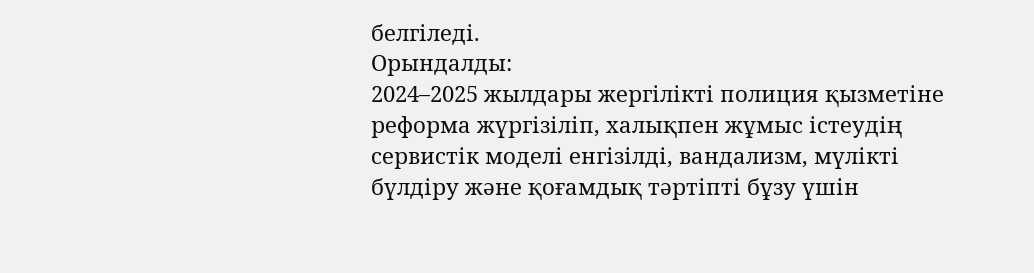белгіледі.
Орындалды:
2024–2025 жылдары жергілікті полиция қызметіне реформа жүргізіліп, халықпен жұмыс істеудің сервистік моделі енгізілді, вандализм, мүлікті бүлдіру және қоғамдық тәртіпті бұзу үшін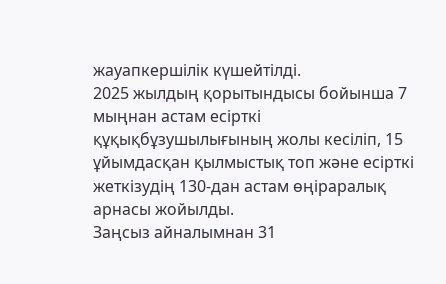жауапкершілік күшейтілді.
2025 жылдың қорытындысы бойынша 7 мыңнан астам есірткі құқықбұзушылығының жолы кесіліп, 15 ұйымдасқан қылмыстық топ және есірткі жеткізудің 130-дан астам өңіраралық арнасы жойылды.
Заңсыз айналымнан 31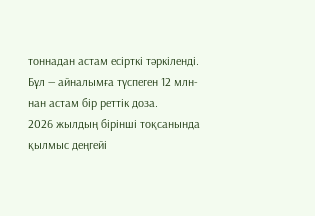тоннадан астам есірткі тәркіленді. Бұл — айналымға түспеген 12 млн-нан астам бір реттік доза.
2026 жылдың бірінші тоқсанында қылмыс деңгейі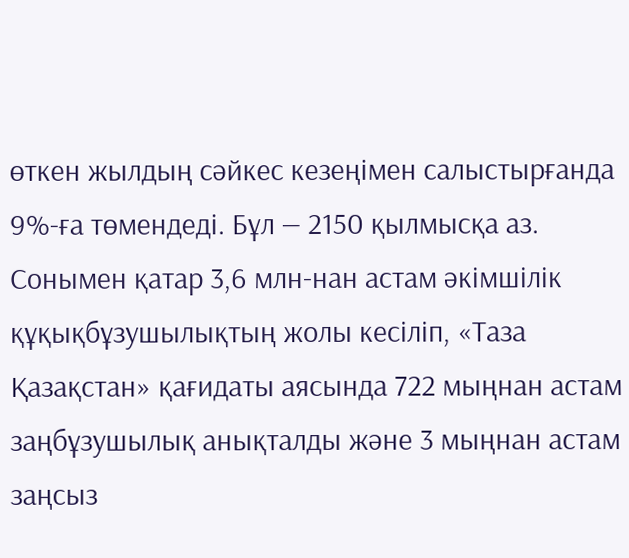өткен жылдың сәйкес кезеңімен салыстырғанда 9%-ға төмендеді. Бұл — 2150 қылмысқа аз.
Сонымен қатар 3,6 млн-нан астам әкімшілік құқықбұзушылықтың жолы кесіліп, «Таза Қазақстан» қағидаты аясында 722 мыңнан астам заңбұзушылық анықталды және 3 мыңнан астам заңсыз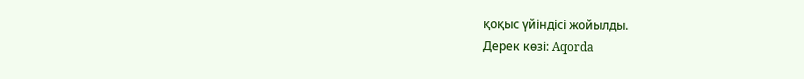қоқыс үйіндісі жойылды.
Дерек көзі: Aqorda